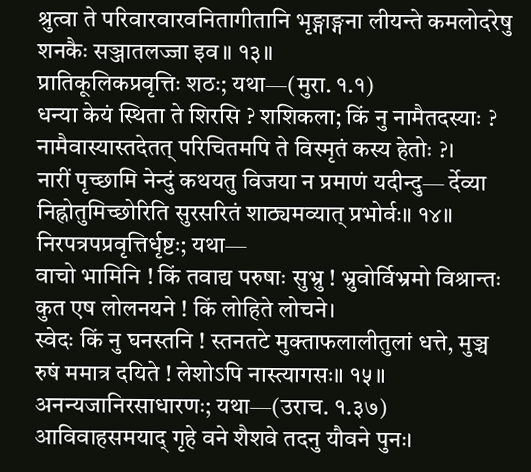श्रुत्वा ते परिवारवारवनितागीतानि भृङ्गाङ्गना लीयन्ते कमलोदरेषु शनकैः सञ्जातलज्जा इव॥ १३॥
प्रातिकूलिकप्रवृत्तिः शठः; यथा—(मुरा. १.१)
धन्या केयं स्थिता ते शिरसि ? शशिकला; किं नु नामैतदस्याः ? नामैवास्यास्तदेतत् परिचितमपि ते विस्मृतं कस्य हेतोः ?।
नारीं पृच्छामि नेन्दुं कथयतु विजया न प्रमाणं यदीन्दु— र्देव्या निह्नोतुमिच्छोरिति सुरसरितं शाठ्यमव्यात् प्रभोर्वः॥ १४॥
निरपत्रपप्रवृत्तिर्धृष्टः; यथा—
वाचो भामिनि ! किं तवाद्य परुषाः सुभ्रु ! भ्रुवोर्विभ्रमो विश्रान्तः कुत एष लोलनयने ! किं लोहिते लोचने।
स्वेदः किं नु घनस्तनि ! स्तनतटे मुक्ताफलालीतुलां धत्ते, मुञ्च रुषं ममात्र दयिते ! लेशोऽपि नास्त्यागसः॥ १५॥
अनन्यजानिरसाधारणः; यथा—(उराच. १.३७)
आविवाहसमयाद् गृहे वने शैशवे तदनु यौवने पुनः।